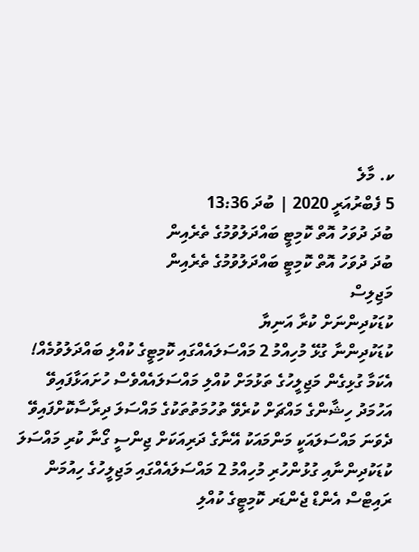ކ. މާލެ
5 ފެބްރުއަރީ 2020 | ބުދަ 13:36
ބުދަ ދުވަހު އޮތް ކޮމިޓީ ބައްދަލުވުމުގެ ތެރެއިން
ބުދަ ދުވަހު އޮތް ކޮމިޓީ ބައްދަލުވުމުގެ ތެރެއިން
މަޖިލިސް
ކުޑަކުދިންނަށް ކުރާ އަނިޔާ
ކުޑަކުދިންނާ ގުޅޭ މުހިއްމު 2 މައްސަލައެއްގައި ކޮމިޓީގެ ކުއްލި ބައްދަލުވުމެއް!
އެކަމާ ގުޅިގެން މަޖިލީހުގެ ތަޅުމަށް ކުއްލި މައްސަލައެއްވެސް ހުށައަޅާފައިވޭ
އަހުމަދު ހިޝާންގެ މައްޗަށް ކުރެވޭ ތުހުމަތުތަކުގެ މައްސަލަ ދިރާސާކޮށްފައިވޭ
ދެވަނަ މައްސަލައަކީ މަންމައަކު އޭނާގެ ދަރިއަކަށް ޖިންސީ ގޯނާ ކުރި މައްސަލަ
ކުޑަކުދިންނާއި ގުޅުންހުރި މުހިއްމު 2 މައްސަލައެއްގައި މަޖިލީހުގެ ހިއުމަން ރައިޓްސް އެންޑް ޖެންޑަރ ކޮމިޓީގެ ކުއްލި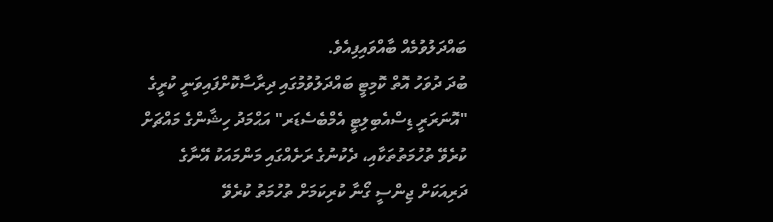ބައްދަލުވުމެއް ބާއްވައިފިއެވެ.
ބުދަ ދުވަހު އޮތް ކޮމިޓީ ބައްދަލުވުމުގައި ދިރާސާކޮށްފައިވަނީ ކުރީގެ "އޮނަރަރީ ޑިސްއެބިލިޓީ އެމްބެސެޑަރ" އަޙްމަދު ހިޝާންގެ މައްޗަށް ކުރެވޭ ތުހުމަތުތަކާއި، ދެކުނުގެ ރަށެއްގައި މަންމައަކު އޭނާގެ ދަރިއަކަށް ޖިންސީ ގޯނާ ކުރިކަމަށް ތުހުމަތު ކުރެވޭ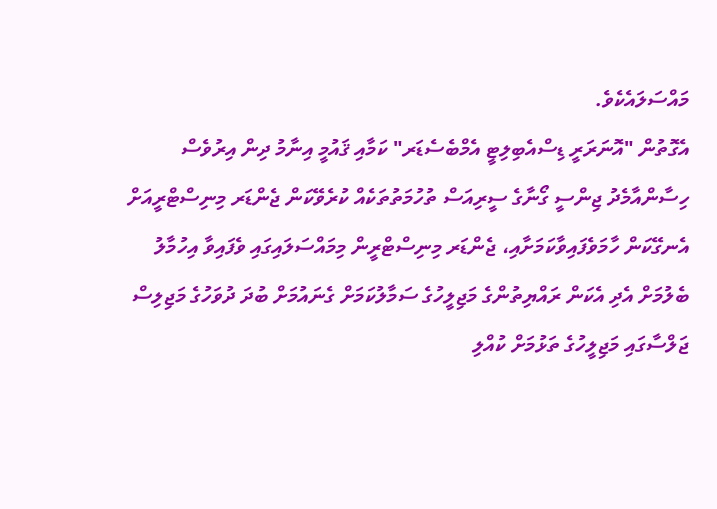މައްސަލައެކެވެ.
އެގޮތުން "އޮނަރަރީ ޑިސްއެބިލިޓީ އެމްބެސެޑަރ" ކަމާއި ޤައުމީ އިނާމު ދިން އިރުވެސް ހިސާންއާމެދު ޖިންސީ ގޯނާގެ ސީރިއަސް ތުހުމަތުތަކެއް ކުރެވޭކަން ޖެންޑަރ މިނިސްޓްރީއަށް އެނގޭކަން ހާމަވެފައިވާކަމަށާއި، ޖެންޑަރ މިނިސްޓްރީން މިމައްސަލައިގައި ވެފައިވާ އިހުމާލު ބެލުމަށް އެދި އެކަން ރައްޔިތުންގެ މަޖިލީހުގެ ސަމާލުކަމަށް ގެނައުމަށް ބުދަ ދުވަހުގެ މަޖިލިސް ޖަލްސާގައި މަޖިލީހުގެ ތަޅުމަށް ކުއްލި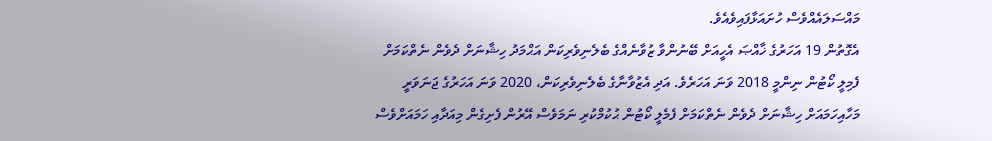މައްސަލައެއްވެސް ހުށައަޅާފައިވެއެވެ.
އެގޮތުން 19 އަހަރުގެ ޚާއްޞަ އެހީއަށް ބޭނުންވާ ޒުވާނެއްގެ ބެލެނިވެރިކަން އަޙްމަދު ހިޝާނަށް ދެވެން ނެތްކަމަށް ފެމިލީ ކޯޓުން ނިންމީ 2018 ވަނަ އަހަރެވެ. އަދި އެޒުވާނާގެ ބެލެނިވެރިކަން، 2020 ވަނަ އަހަރުގެ ޖަނަވަރީ މަހާއިހަމައަށް ހިޝާނަށް ދެވެން ނެތްކަމަށް ފެމެލީ ކޯޓުން ޙުކުމްކުރި ނަމަވެސް އޭރުން ފެށިގެން މިއަދާއި ހަމައަށްވެސް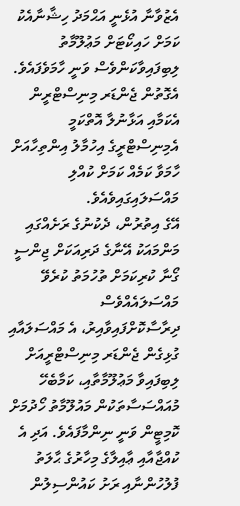އެޒުވާނާ އުޅެނީ އަޙްމަދު ހިޝާނާއެކު ކަމަށް ހައިކޯޓަށް މަޢުލޫމާތު ލިބިފައިވާކަންވެސް ވަނީ ހާމަވެފައެވެ. އެގޮތުން ޖެންޑަރ މިނިސްޓްރީން އެކަމާއި އަޅާނުލާ އޮތްކަމީ އެމިނިސްޓްރީގެ އިހުމާލު އިންތިހާއަށް ހާމަވާ ކަމެއް ކަމަށް ކުއްލި މައްސަލައިގައިވެއެވެ.
އޭގެ އިތުރުން، ދެކުނުގެ ރަށެއްގައި މަންމައަކު އޭނާގެ ދަރިއަކަށް ޖިންސީ ގޯނާ ކުރިކަމަށް ތުހުމަތު ކުރެވޭ މައްސަލައެއްވެސް ދިރާސާކޮށްފައިވާއިރު، އެ މައްސަލައާއި ގުޅިގެން ޖެންޑަރ މިނިސްޓްރީއަށް ލިބިފައިވާ މަޢުލޫމާތާއި، ކަމާބެހޭ މުއައްސަސާތަކުން މައުލޫމާތު ހޯދުމަށް ކޮމިޓީން ވަނީ ނިންމާފައެވެ. އަދި އެ ކުއްޖާއާއި ޢާއިލާގެ މިހާރުގެ ޙާލަތު ފުލުހުންނާއި ރަށު ކައުންސިލުން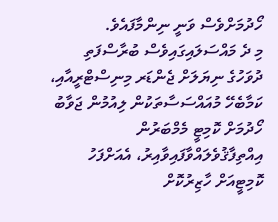ހޯދުމަށްވެސް ވަނީ ނިންމާފައެވެ.
މި ދެ މައްސަލައިގައިވެސް ބުރާސްފަތި ދުވަހުގެ ނިޔަލަށް ޖެންޑަރ މިނިސްޓްރީއާއި، ކަމާބެހޭ މުއައްސަސާތަކުން ލިއުމުން ޖަވާބު ހޯދުމަށް ކޮމިޓީ މެމްބަރުން އިއްތިފާޤުވެލައްވާފައިވާއިރު، އެއަށްފަހު ކޮމިޓީއަށް ހާޒިރުކޮށް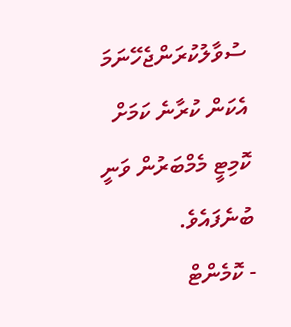ސުވާލުކުރަންޖެހޭނަމަ އެކަން ކުރާނެ ކަމަށް ކޮމިޓީ މެމްބަރުން ވަނީ ބުނެފައެވެ.
- ކޮމެންޓް